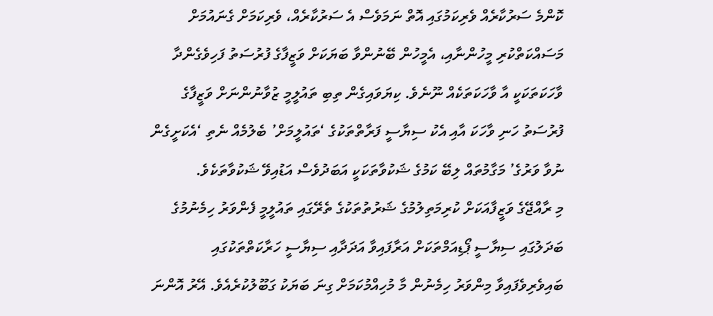ކޮންމެ ސަރުކާރެއް ވެރިކަމުގައި އޮތް ނަމަވެސް އެ ސަރުކާރެއް، ވެރިކަމަށް ގެނައުމަށް މަސައްކަތްކުރި މީހުންނާއި، އެމީހުން ބޭނުންވާ ބަޔަކަށް ވަޒީފާގެ ފުރުސަތު ފަހިވެގެންދާ ވާހަކަތަކަކީ އާ ވާހަކަތަކެއް ނޫނެވެ. ކިޔަވައިގެން ތިބި ތައުލީމީ ޒުވާނުންނަށް ވަޒީފާގެ ފުރުސަތު ހަނި ވާހަކަ އާއި އެކު ސިޔާސީ ފަރާތްތަކުގެ ‘ތައުލީމަށް’ ބެލުމެއް ނެތި ‘އެކަށީގެން ނުވާ ވަރުގެ’ މަގާމުތައް ލިބޭ ކަމުގެ ޝަކުވާތަކަކީ އަބަދުވެސް އަޑުއިވޭ ޝަކުވާތަކެވެ.
މި ރާއްޖޭގެ ވަޒީފާއަކަށް ކުރިމަތިލުމުގެ ޝަރުތުތަކުގެ ތެރޭގައި ތައުލީމީ ފެންވަރު ހިމެނުމުގެ ބަދަލުގައި ސިޔާސީ ޕޯޑިއަމްތަކަށް އަރާފައިވާ އަދަދާއި ސިޔާސީ ހަރާކަތްތަކުގައި ބައިވެރިވެފައިވާ މިންވަރު ހިމެނުން މާ މުހިއްމުކަމަށް ގިނަ ބަޔަކު ގަބޫލުކުރެއެވެ. އޭރު އޮންނަ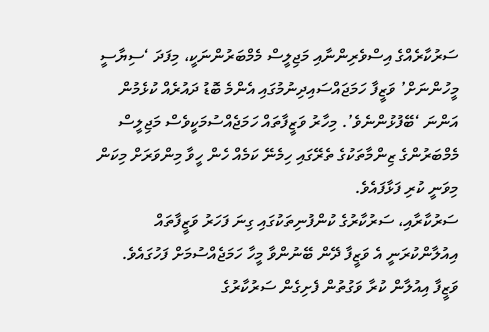ސަރުކާރެއްގެ އިސްވެރިންނާއި މަޖިލީސް މެމްބަރުންނަކީ، މިފަދަ ‘ސިޔާސީ މީހުންނަށް’ ވަޒީފާ ހަމަޖައްސައިދިނުމުގައި އެންމެ ބޮޑު ދައުރެއް ކުޅެމުން އަންނަ ‘ބޭފުޅުންނެވެ’. މިހާރު ވަޒީފާތައް ހަމަޖެއްސުމަކީވެސް މަޖިލީސް މެމްބަރުންގެ ޒިންމާތަކުގެ ތެރޭގައި ހިމެނޭ ކަމެއް ހެން ހީވާ މިންވަރަށް މިކަން މިވަނީ ކުރި ފަޅާފައެވެ.
ސަރުކާރާއި، ސަރުކާރުގެ ކުންފުނިތަކުގައި ގިނަ ފަހަރު ވަޒީފާތައް އިއުލާންކުރަނީ އެ ވަޒީފާ ދޭން ބޭނުންވާ މީހާ ހަމަޖެއްސުމަށް ފަހުގައެވެ. ވަޒީފާ އިއުލާން ކުރާ ވަގުތުން ފެށިގެން ސަރުކާރުގެ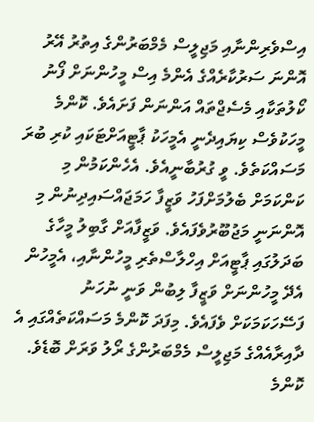އިސްވެރިންނާއި މަޖިލީސް މެމްބަރުންގެ އިތުރު އޭރު އޮންނަ ސަރުކާރެއްގެ އެންމެ އިސް މީހުންނަށް ފޯނު ކޯލުތަކާއި މެސެޖްތައް އަންނަން ފަށައެވެ. ކޮންމެ މީހަކުވެސް ކިޔައިދެނީ އެމީހަކު ޕާޓީއަށްޓަކައި ކުރި ބުރަ މަސައްކަތެވެ. ވީ ގުރުބާނީއެވެ. އެހެންކަމުން މި ކަންކަމަށް ބެލުމަށްފަހު ވަޒީފާ ހަމަޖައްސައިދިނުން މި އޮންނަނީ މަޖުބޫރުވެފައެވެ. ވަޒީފާއަށް ގާބިލު މީހާގެ ބަދަލުގައި ޕާޓީއަށް އިހްލާސްތެރި މީހުންނާއި، އެމީހުން އެދޭ މީހުންނަށް ވަޒީފާ ލިބުން ވަނީ ނުހަނު ފަސޭހަކަމަކަށް ވެފައެވެ. މިފަދަ ކޮންމެ މަސައްކަތެއްގައި އެ ދާއިރާއެއްގެ މަޖިލީސް މެމްބަރުންގެ ރޯލު ވަރަށް ބޮޑެވެ. ކޮންމެ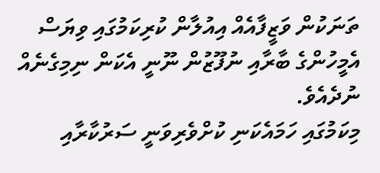ތަނަކުން ވަޒީފާއެއް އިއުލާން ކުރިކަމުގައި ވިޔަސް އެމީހުންގެ ބާރާއި ނުފޫޒުން ނޫނީ އެކަން ނިމިގެނެއް ނުދެއެވެ.
މިކަމުގައި ހަމައެކަނި ކުށްވެރިވަނީ ސަރުކާރާއި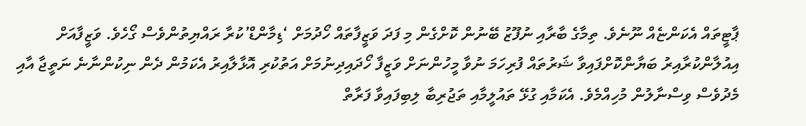ޕާޓީތައް އެކަންޏެއް ނޫނެވެ. ތިމާގެ ބާރާއި ނުފޫޒު ބޭނުން ކޮށްގެން މި ފަދަ ވަޒީފާތައް ހޯދުމަށް ‘ޑިމާންޑް’ކުރާ ރައްޔިތުންވެސް ގޯހެވެ. ވަޒީފާއަށް އިއުލާންކުރާއިރު ބަޔާންކޮށްފައިވާ ޝަރުތައް ފުރިހަމަ ނުވާ މީހުންނަށް ވަޒީފާ ހޯދައިދިނުމަށް އަތުކުރި އޮޅާލާއިރު އެކަމުން ދެން ނިކުންނާނެ ނަތީޖާ އާއި މެދުވެސް ވިސްނާލުން މުހިއްމެވެ. އެކަމާއި ގުޅޭ ތައުލީމާއި ތަޖުރިބާ ލިބިފައިވާ ފަރާތް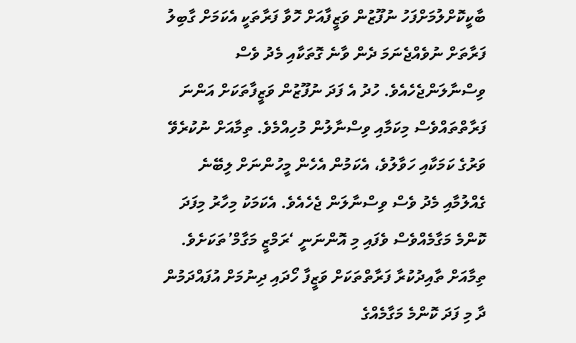ބާކީކޮށްލުމަށްފަހު ނުފޫޒުން ވަޒީފާއަށް ހޮވާ ފަރާތަކީ އެކަމަށް ގާބިލު ފަރާތަށް ނުވެއްޖެނަމަ ދެން ވާނެ ގޮތަކާއި މެދު ވެސް ވިސްނާލަންޖެހެއެވެ. ހުދު އެ ފަދަ ނުފޫޒުން ވަޒީފާތަކަށް އަންނަ ފަރާތްތައްވެސް މިކަމާއި ވިސްނާލުން މުހިއްމެވެ. ތިމާއަށް ނުކުރެވޭ ވަރުގެ ކަމަކާއި ހަވާލުވެ، އެކަމުން އެހެން މީހުންނަށް ލިބޭނެ ގެއްލުމާއި މެދު ވެސް ވިސްނާލަން ޖެހެއެވެ. އެކަމަކު މިހާރު މިފަދަ ކޮންމެ މަގާމެއްވެސް ވެފައި މި އޮންނަނީ ‘ރަމްޒީ މަގާމް’ތަކަށެވެ.
ތިމާއަށް ތާއިދުކުރާ ފަރާތްތަކަށް ވަޒީފާ ހޯދައި ދިނުމަށް އުފައްދަމުން ދާ މި ފަދަ ކޮންމެ މަގާމެއްގެ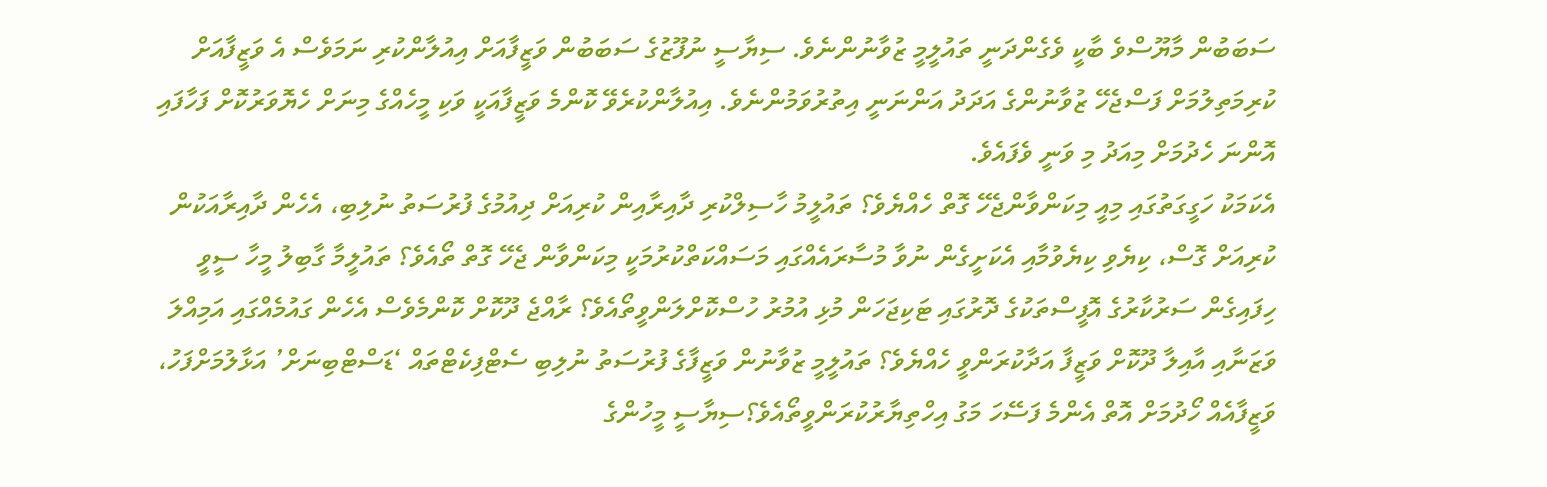ސަބަބުން މާޔޫސްވެ ބާކީ ވެގެންދަނީ ތައުލީމީ ޒުވާނުންނެވެ. ސިޔާސީ ނުފޫޒުގެ ސަބަބުން ވަޒީފާއަށް އިއުލާންކުރި ނަމަވެސް އެ ވަޒީފާއަށް ކުރިމަތިލުމަށް ފަސްޖެހޭ ޒުވާނުންގެ އަދަދު އަންނަނީ އިތުރުވަމުންނެވެ. އިއުލާންކުރެވޭ ކޮންމެ ވަޒީފާއަކީ ވަކި މީހެއްގެ މިނަށް ހެޔޮވަރުކޮށް ފަހާފައި އޮންނަ ހެދުމަށް މިއަދު މި ވަނީ ވެފައެވެ.
އެކަމަކު ހަގީގަތުގައި މިއީ މިކަންވާންޖެހޭ ގޮތް ހެއްޔެވެ؟ ތައުލީމު ހާސިލްކުރި ދާއިރާއިން ކުރިއަށް ދިއުމުގެ ފުރުސަތު ނުލިބި، އެހެން ދާއިރާއަކުން ކުރިއަށް ގޮސް، ކިޔެވި ކިޔެވުމާއި އެކަށީގެން ނުވާ މުސާރައެއްގައި މަސައްކަތްކުރުމަކީ މިކަންވާން ޖެހޭ ގޮތް ތޯއެވެ؟ ތައުލީމާ ގާބިލު މީހާ ސީވީ ހިފައިގެން ސަރުކާރުގެ އޮފީސްތަކުގެ ދޮރުގައި ޓަކިޖަހަން މުޅި އުމުރު ހުސްކޮށްލަންވީތޯއެވެ؟ ރާއްޖެ ދޫކޮށް ކޮންމެވެސް އެހެން ގައުމެއްގައި އަމިއްލަ ވަޒަނާއި އާއިލާ ދޫކޮށް ވަޒީފާ އަދާކުރަންވީ ހެއްޔެވެ؟ ތައުލީމީ ޒުވާނުން ވަޒީފާގެ ފުރުސަތު ނުލިބި ސެޓްފިކެޓްތައް ‘ޑަސްޓްބިނަށް’ އަޅާލުމަށްފަހު، ވަޒީފާއެއް ހޯދުމަށް އޮތް އެންމެ ފަސޭހަ މަގު އިހްތިޔާރުކުރަންވީތޯއެވެ؟ސިޔާސީ މީހުންގެ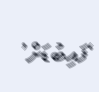‘ފައިބުޑަށް’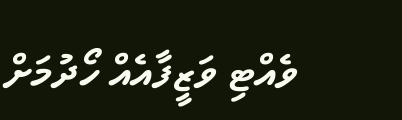ވެއްޓި ވަޒީފާއެއް ހޯދުމަށް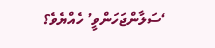‘ސަލާންޖަހަންވީ’ ހެއްޔެވެ؟